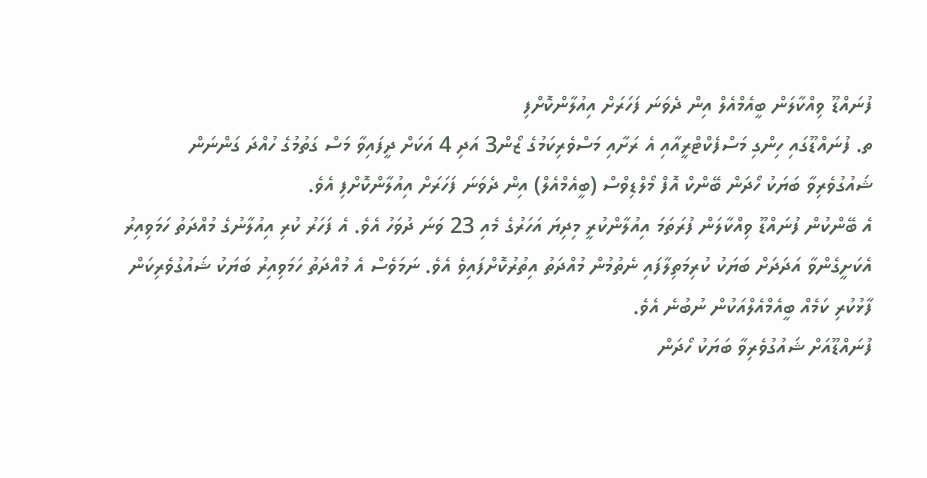ފުނައްޑޫ ވިއްކާލަން ބީއެމްއެލް އިން ދެވަނަ ފަހަރަށް އިއުލާންކޮށްފި
ތ. ފުނައްޑޫގައި ހިންގި މަސްފެކްޓްރީއާއި އެ ރަށާއި މަސްވެރިކަމުގެ ޒޯން3 އަދި 4 އަކަށް ދީފައިވާ މަސް ގަތުމުގެ ހުއްދަ ގަންނަން ޝައުގުވެރިވާ ބަޔަކު ހޯދަން ބޭންކް އޮފް މޯލްޑިވްސް (ބީއެމްއެލް) އިން ދެވަނަ ފަހަރަށް އިއުލާންކޮށްފި އެވެ.
އެ ބޭންކުން ފުނައްޑޫ ވިއްކާލަން ފުރަތަމަ އިއުލާންކުރީ މިދިޔަ އަހަރުގެ މެއި 23 ވަނަ ދުވަހު އެވެ. އެ ފަހަރު ކުރި އިއުލާނުގެ މުއްދަތު ހަމަވިއިރު އެކަށީގެންވާ އަދަދަށް ބަޔަކު ކުރިމަތިލާފައި ނެތުމުން މުއްދަތު އިތުރުކޮށްފައިވެ އެވެ. ނަމަވެސް އެ މުއްދަތު ހަމަވިއިރު ބަޔަކު ޝައުގުވެރިކަން ފާޅުކުރި ކަމެއް ބީއެމްއެލްއަކުން ނުބުނެ އެވެ.
ފުނައްޑޫއަށް ޝައުގުވެރިވާ ބަޔަކު ހޯދަން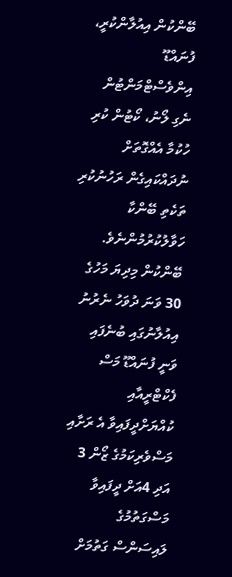ބޭންކުން އިއުލާންކުރީ، ފުނައްޑޫ އިންވެސްޓްމަންޓުން ނެގި ލޯނު، ކޯޓުން ކުރި ހުކުމާ އެއްގޮތަށް ނުދައްކައިގެން ރަހުނުކުރި ތަކެތި ބޭންކާ ހަވާލުކުރުމުންނެވެ.
ބޭންކުން މިދިޔަ މަހުގެ 30 ވަނަ ދުވަހު ނެރުނު އިއުލާނުގައި ބުނެފައި ވަނީ ފުނައްޑޫ މަސް ފެކްޓްރީއާއި ކުއްޔަށްދީފައިވާ އެ ރަށާއި މަސްވެރިކަމުގެ ޒޯން 3 އަދި 4އަށް ދީފައިވާ މަސްގަތުމުގެ ލައިސަންސް ގަތުމަށް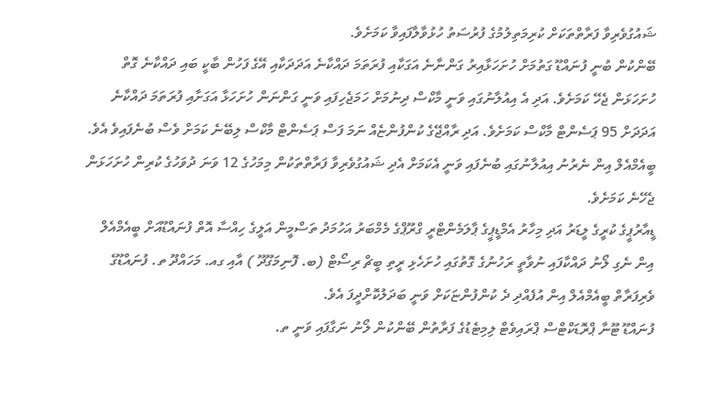ޝައުގުވެރިވާ ފަރާތްތަކަށް ކުރިމަތިލުމުގެ ފުރުސަތު ހުޅުވާލާފައިވާ ކަމަށެވެ.
ބޭންކުން ބުނީ ފުނައްޑޫ ގަތުމަށް ހުށަހަޅާއިރު ގަންނާނެ އަގަކާއި ފުރަތަމަ ދައްކާނެ އަދަދަކާއި އޭގެ ފަހުން ބާކީ ބައި ދައްކާނެ ގޮތް ހުށަހަޅަން ޖެހޭ ކަމަށެވެ. އަދި އެ އިއުލާނުގައި ވަނީ މާކްސް ދިނުމަށް ހަމަޖެހިފައި ވަނީ ގަންނަން ހުށަހަޅާ އަގަށާއި ފުރަތަމަ ދައްކާނެ އަދަދަށް 95 ޕަސެންޓް މާކްސް ކަމަށެވެ. އަދި ރާއްޖޭގެ ކުންފުންޏެއް ނަމަ ފަސް ޕަސެންޓް މާކްސް ލިބޭނެ ކަމަށް ވެސް ބުނެފައިވެ އެވެ.
ބީއެމްއެލް އިން ނެރުނު އިއުލާނުގައި ބުނެފައި ވަނީ އެކަމަށް އެދި ޝައުގުވެރިވާ ފަރާތްތަކުން މިމަހުގެ 12 ވަނަ ދުވަހުގެ ކުރިން ހުށަހަޅަން ޖެހޭނެ ކަމަށެވެ.
ޑީއާރުޕީގެ ކުރީގެ ލީޑަރު އަދި މިހާރު އެމްޑީޕީގެ ޕާލަމެންޓްރީ ގްރޫޕްގެ މެމްބަރު އަހުމަދު ތަސްމީން އަލީގެ ހިއްސާ އޮތް ފުނައްޑޫއަށް ބީއެމްއެލް އިން ނެގި ލޯނު ދައްކާފައި ނުވާތީ ރަހުނުގެ ގޮތުގައި ހުށަހެޅި ރީތި ބީޗް ރިސޯޓް (ބ. ފޮނިމަގޫދޫ ) އާއި ގއ. މަހައްދޫ ތ. ފުނައްޑޫގެ ވެރިފަރާތް ބީއެމްއެލް އިން އުފެއްދި ދެ ކުންފުންޏަކަށް ވަނީ ބަދަލުކޮށްދީފަ އެވެ.
ފުނައްޑޫ ޓޫނާ ޕްރޮޑަކްޓްސް ޕްރައިވެޓް ލިމިޓެޑުގެ ފަރާތުން ބޭންކުން ލޯނު ނަގާފައި ވަނީ ތ.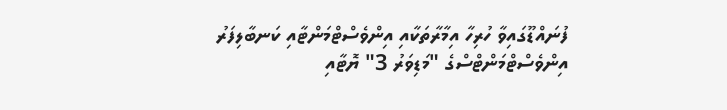ފުނައްޑޫގައިވާ ހުރިހާ އިމާރާތަކާއި އިންވެސްޓްމަންޓާއި ކަނބާލިފަރު އިންވެސްޓްމަންޓްސްގެ "މަޑިވަރު 3" ޔޮޓާއި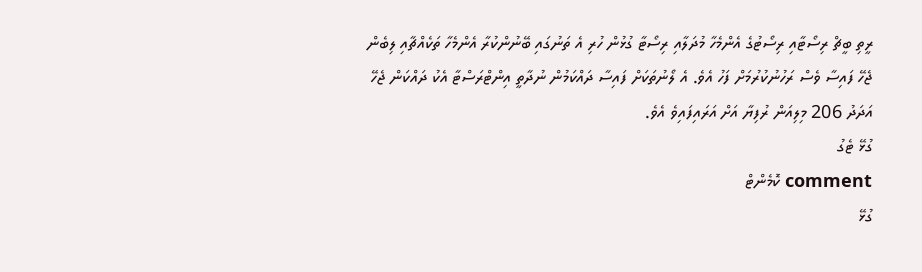ރީތި ބީޗް ރިސޯޓާއި ރިސޯޓުގެ އެންމެހާ މުދަލާއި ރިސޯޓާ ގުޅުން ހުރި އެ ތަނުގައި ބޭނުންކުރާ އެންމެހާ ތަކެއްޗާއި ލިބެން ޖެހޭ ފައިސާ ވެސް ރަހުނުކުރުމަށް ފަހު އެވެ. އެ ލޯނުތަކަށް ފައިސާ ދައްކަމުން ނުދާތީ އިންޓްރަސްޓާ އެކު ދައްކަން ޖެހޭ އަދަދު 206 މިލިއަން ރުފިޔާ އަށް އަރައިފައިވެ އެވެ.
ގުޅޭ ޓެގު
comment ކޮމެންޓް
ގުޅޭ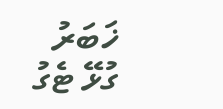ޚަބަރު
ގުޅޭ ޓެގު